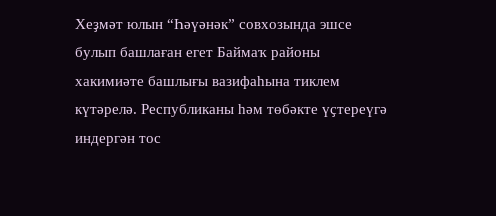Хеҙмәт юлын “Һәүәнәк” совхозында эшсе булып башлаған егет Баймаҡ районы хакимиәте башлығы вазифаһына тиклем күтәрелә. Республиканы һәм төбәкте үҫтереүгә индергән тос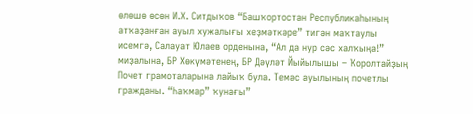өлөшө өсөн И.Х. Ситдыҡов “Башҡортостан Республикаһының атҡаҙанған ауыл хужалығы хеҙмәткәре” тигән маҡтаулы исемгә, Салауат Юлаев орденына, “Ал да нур сәс халҡыңа!” миҙалына, БР Хөкүмәтенең, БР Дәүләт Йыйылышы – Ҡоролтайҙың Почет грамоталарына лайыҡ була. Темәс ауылының почетлы гражданы. “Һаҡмар” ҡунағы”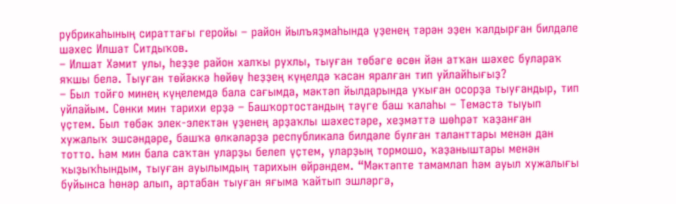рубрикаһының сираттағы геройы – район йылъяҙмаһында үҙенең тәрән эҙен ҡалдырған билдәле шәхес Илшат Ситдыҡов.
– Илшат Хәмит улы, һеҙҙе район халҡы рухлы, тыуған төбәге өсөн йән атҡан шәхес булараҡ яҡшы белә. Тыуған төйәккә һөйөү һеҙҙең күңелдә ҡасан яралған тип уйлайһығыҙ?
– Был тойғо минең күңелемдә бала сағымда, мәктәп йылдарында уҡыған осорҙа тыуғандыр, тип уйлайым. Сөнки мин тарихи ерҙә – Башҡортостандың тәүге баш ҡалаһы – Темәстә тыуып үҫтем. Был төбәк элек-электән үҙенең арҙаҡлы шәхестәре, хеҙмәттә шөһрәт ҡаҙанған хужалыҡ эшсәндәре, башҡа өлкәләрҙә республикала билдәле булған таланттары менән дан тотто. Һәм мин бала саҡтан уларҙы белеп үҫтем, уларҙың тормошо, ҡаҙаныштары менән ҡыҙыҡһындым, тыуған ауылымдың тарихын өйрәндем. “Мәктәпте тамамлап һәм ауыл хужалығы буйынса һөнәр алып, артабан тыуған яғыма ҡайтып эшләргә,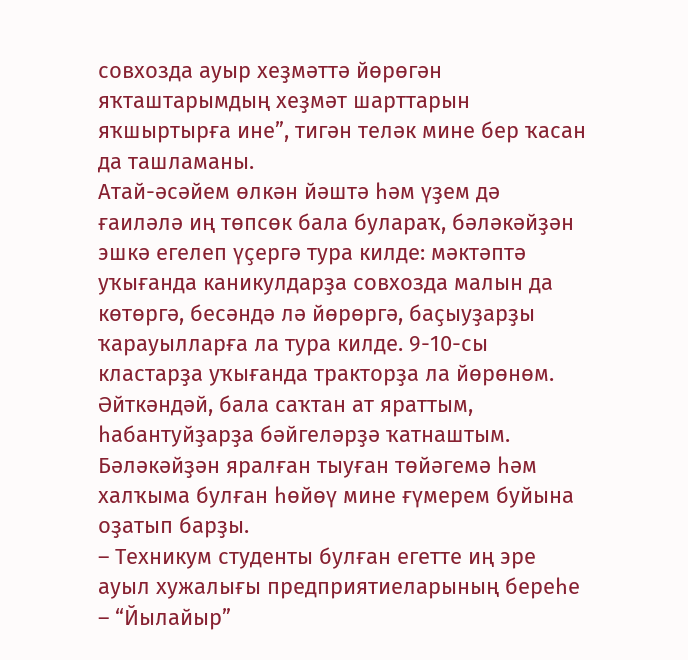совхозда ауыр хеҙмәттә йөрөгән яҡташтарымдың хеҙмәт шарттарын яҡшыртырға ине”, тигән теләк мине бер ҡасан да ташламаны.
Атай-әсәйем өлкән йәштә һәм үҙем дә ғаиләлә иң төпсөк бала булараҡ, бәләкәйҙән эшкә егелеп үҫергә тура килде: мәктәптә уҡығанда каникулдарҙа совхозда малын да көтөргә, бесәндә лә йөрөргә, баҫыуҙарҙы ҡарауылларға ла тура килде. 9-10-сы кластарҙа уҡығанда тракторҙа ла йөрөнөм. Әйткәндәй, бала саҡтан ат яраттым, һабантуйҙарҙа бәйгеләрҙә ҡатнаштым. Бәләкәйҙән яралған тыуған төйәгемә һәм халҡыма булған һөйөү мине ғүмерем буйына оҙатып барҙы.
– Техникум студенты булған егетте иң эре ауыл хужалығы предприятиеларының береһе – “Йылайыр”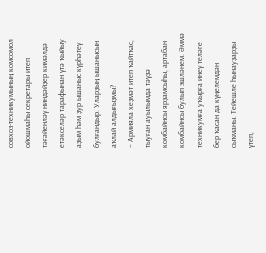совхоз-техникумының комсомол ойошмаһы секретары итеп тәғәйенләү ниндәйҙер кимәлдә етәкселәр тарафынан үтә ҡыйыу аҙым һәм ҙур ышаныс күрһәтеү булғандыр. Уларҙың ышанысын аҡлай алдығыҙмы?
– Армияла хеҙмәт итеп ҡайтҡас, тыуған ауылымда тәүҙә комбайнсы ярҙамсыһы, артабан комбайнсы булып эшләнем. Әммә техникумға уҡырға инеү теләге бер ҡасан да күңелемдән сыҡманы. Тейешле һынауҙарҙы үтеп,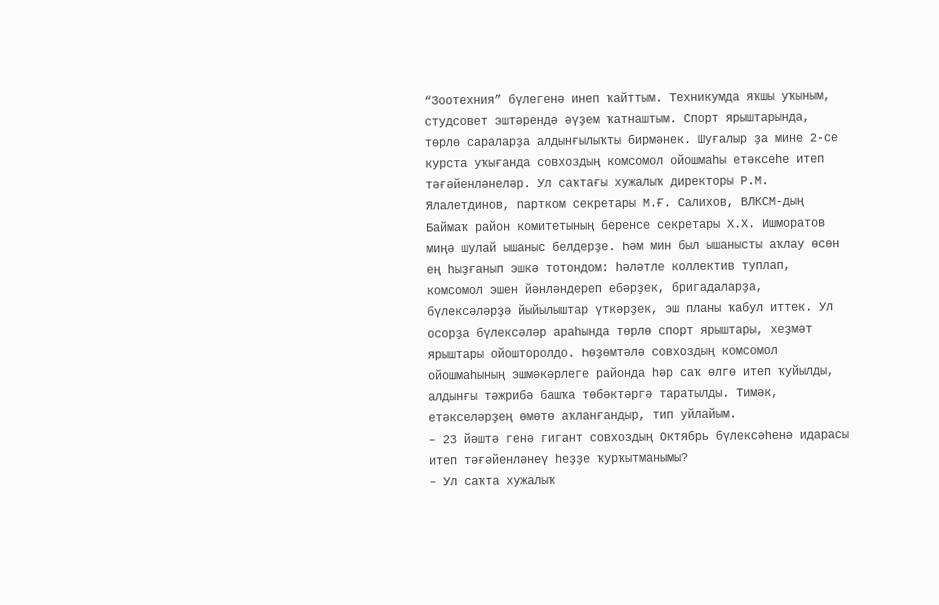“Зоотехния” бүлегенә инеп ҡайттым. Техникумда яҡшы уҡыным, студсовет эштәрендә әүҙем ҡатнаштым. Спорт ярыштарында, төрлө сараларҙа алдынғылыҡты бирмәнек. Шуғалыр ҙа мине 2-се курста уҡығанда совхоздың комсомол ойошмаһы етәксеһе итеп тәғәйенләнеләр. Ул саҡтағы хужалыҡ директоры Р.М. Ялалетдинов, партком секретары М.Ғ. Салихов, ВЛКСМ-дың Баймаҡ район комитетының беренсе секретары Х.Х. Ишморатов миңә шулай ышаныс белдерҙе. Һәм мин был ышанысты аҡлау өсөн ең һыҙғанып эшкә тотондом: һәләтле коллектив туплап, комсомол эшен йәнләндереп ебәрҙек, бригадаларҙа, бүлексәләрҙә йыйылыштар үткәрҙек, эш планы ҡабул иттек. Ул осорҙа бүлексәләр араһында төрлө спорт ярыштары, хеҙмәт ярыштары ойошторолдо. Һөҙөмтәлә совхоздың комсомол ойошмаһының эшмәкәрлеге районда һәр саҡ өлгө итеп ҡуйылды, алдынғы тәжрибә башҡа төбәктәргә таратылды. Тимәк, етәкселәрҙең өмөтө аҡланғандыр, тип уйлайым.
– 23 йәштә генә гигант совхоздың Октябрь бүлексәһенә идарасы итеп тәғәйенләнеү һеҙҙе ҡурҡытманымы?
– Ул саҡта хужалыҡ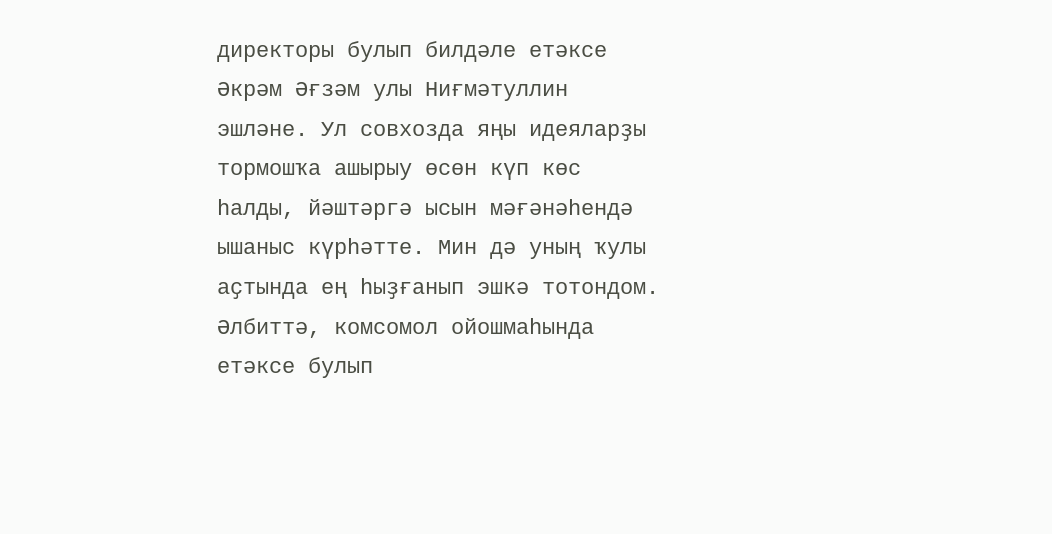директоры булып билдәле етәксе Әкрәм Әғзәм улы Ниғмәтуллин эшләне. Ул совхозда яңы идеяларҙы тормошҡа ашырыу өсөн күп көс һалды, йәштәргә ысын мәғәнәһендә ышаныс күрһәтте. Мин дә уның ҡулы аҫтында ең һыҙғанып эшкә тотондом. Әлбиттә, комсомол ойошмаһында етәксе булып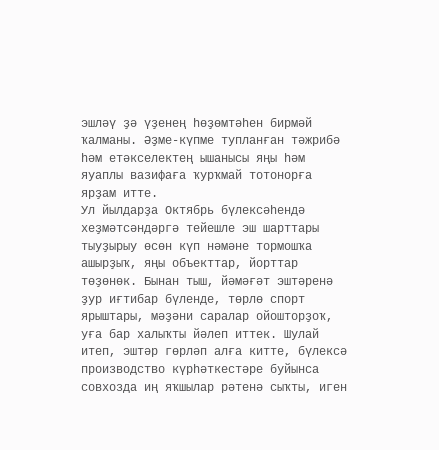эшләү ҙә үҙенең һөҙөмтәһен бирмәй ҡалманы. Әҙме-күпме тупланған тәжрибә һәм етәкселектең ышанысы яңы һәм яуаплы вазифаға ҡурҡмай тотонорға ярҙам итте.
Ул йылдарҙа Октябрь бүлексәһендә хеҙмәтсәндәргә тейешле эш шарттары тыуҙырыу өсөн күп нәмәне тормошҡа ашырҙыҡ, яңы объекттар, йорттар төҙөнөк. Бынан тыш, йәмәғәт эштәренә ҙур иғтибар бүленде, төрлө спорт ярыштары, мәҙәни саралар ойошторҙоҡ, уға бар халыҡты йәлеп иттек. Шулай итеп, эштәр гөрләп алға китте, бүлексә производство күрһәткестәре буйынса совхозда иң яҡшылар рәтенә сыҡты, иген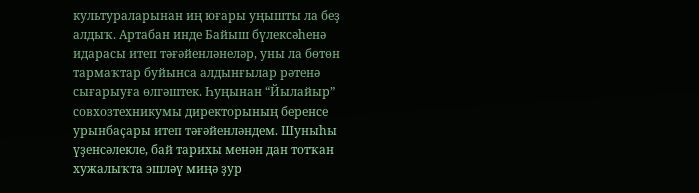культураларынан иң юғары уңышты ла беҙ алдыҡ. Артабан инде Байыш бүлексәһенә идарасы итеп тәғәйенләнеләр, уны ла бөтөн тармаҡтар буйынса алдынғылар рәтенә сығарыуға өлгәштек. Һуңынан “Йылайыр” совхозтехникумы директорының беренсе урынбаҫары итеп тәғәйенләндем. Шуныһы үҙенсәлекле, бай тарихы менән дан тотҡан хужалыҡта эшләү миңә ҙур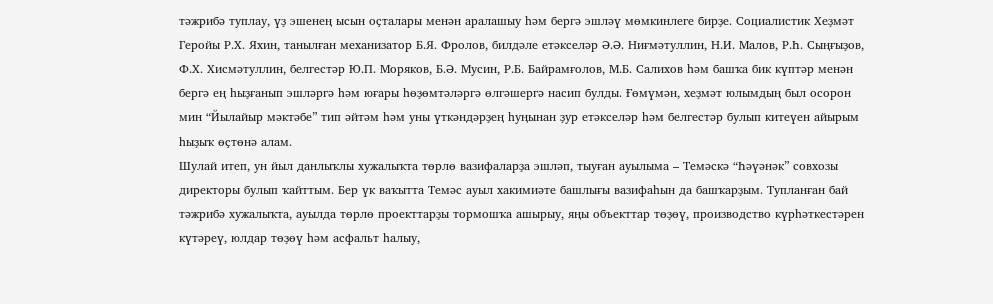тәжрибә туплау, үҙ эшенең ысын оҫталары менән аралашыу һәм бергә эшләү мөмкинлеге бирҙе. Социалистик Хеҙмәт Геройы Р.Х. Яхин, танылған механизатор Б.Я. Фролов, билдәле етәкселәр Ә.Ә. Ниғмәтуллин, Н.И. Малов, Р.Һ. Сыңғыҙов, Ф.Х. Хисмәтуллин, белгестәр Ю.П. Моряков, Б.Ә. Мусин, Р.Б. Байрамғолов, М.Б. Салихов һәм башҡа бик күптәр менән бергә ең һыҙғанып эшләргә һәм юғары һөҙөмтәләргә өлгәшергә насип булды. Ғөмүмән, хеҙмәт юлымдың был осорон мин “Йылайыр мәктәбе” тип әйтәм һәм уны үткәндәрҙең һуңынан ҙур етәкселәр һәм белгестәр булып китеүен айырым һыҙыҡ өҫтөнә алам.
Шулай итеп, ун йыл данлыҡлы хужалыҡта төрлө вазифаларҙа эшләп, тыуған ауылыма – Темәскә “Һәүәнәк” совхозы директоры булып ҡайттым. Бер үк ваҡытта Темәс ауыл хакимиәте башлығы вазифаһын да башҡарҙым. Тупланған бай тәжрибә хужалыҡта, ауылда төрлө проекттарҙы тормошҡа ашырыу, яңы объекттар төҙөү, производство күрһәткестәрен күтәреү, юлдар төҙөү һәм асфальт һалыу,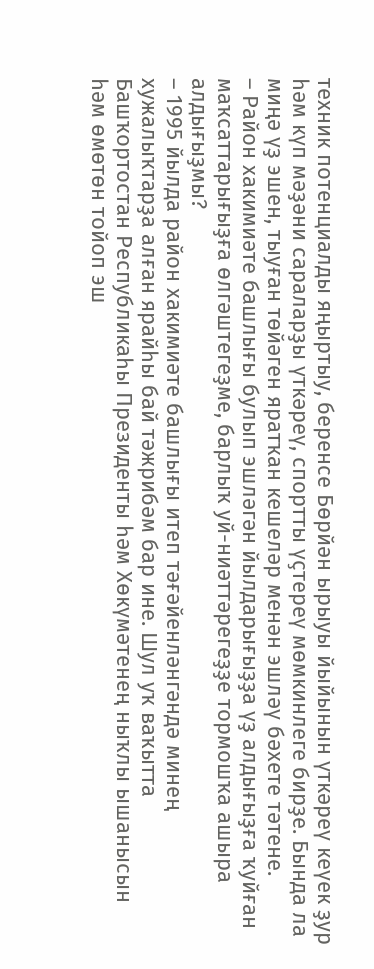техник потенциалды яңыртыу, беренсе Бөрйән ырыуы йыйынын үткәреү кеүек ҙур һәм күп мәҙәни сараларҙы үткәреү, спортты үҫтереү мөмкинлеге бирҙе. Бында ла миңә үҙ эшен, тыуған төйәген яратҡан кешеләр менән эшләү бәхете тәтене.
– Район хакимиәте башлығы булып эшләгән йылдарығыҙҙа үҙ алдығыҙға ҡуйған маҡсаттарығыҙға өлгәштегеҙме, барлыҡ уй-ниәттәрегеҙҙе тормошҡа ашыра алдығыҙмы?
– 1995 йылда район хакимиәте башлығы итеп тәғәйенләнгәндә минең хужалыҡтарҙа алған ярайһы бай тәжрибәм бар ине. Шул уҡ ваҡытта Башҡортостан Республикаһы Президенты һәм Хөкүмәтенең ныҡлы ышанысын һәм өмөтөн тойоп эш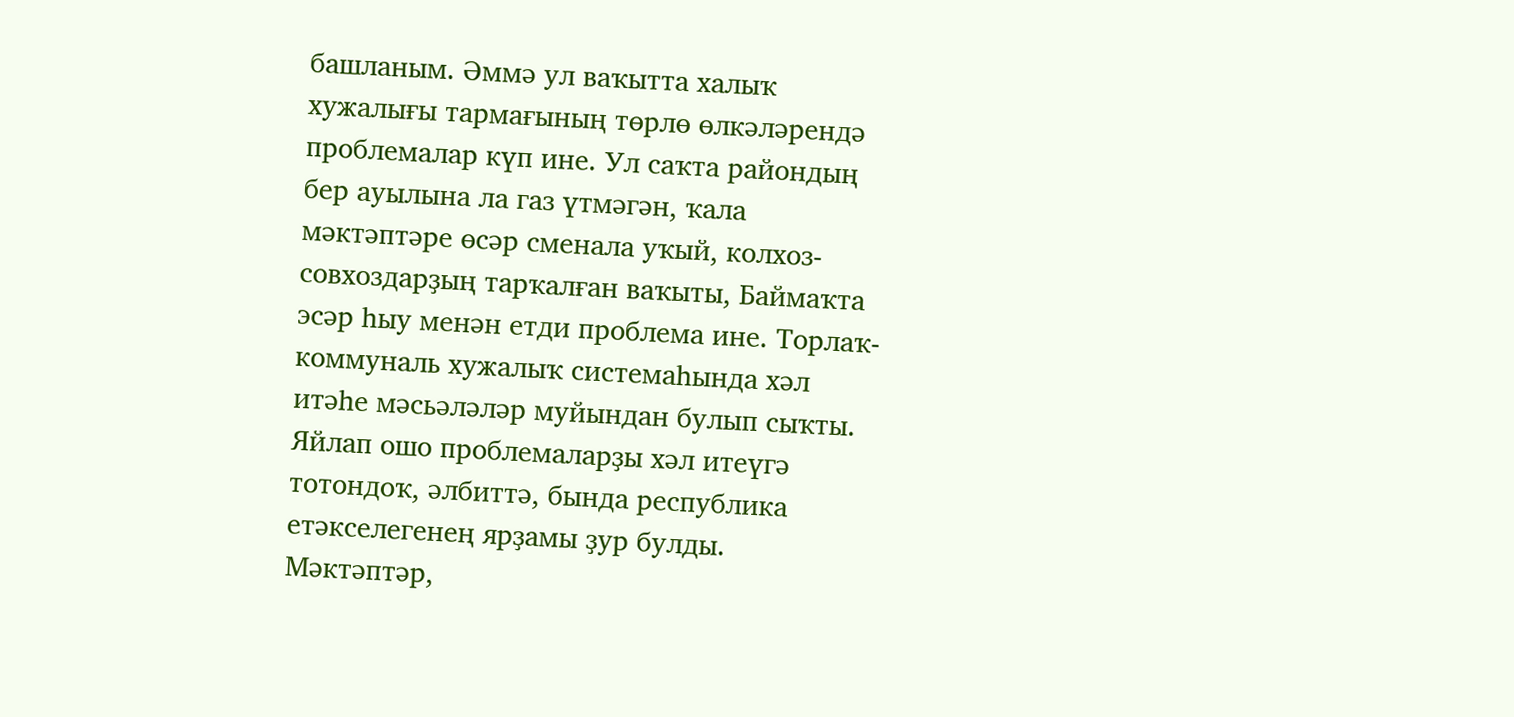башланым. Әммә ул ваҡытта халыҡ хужалығы тармағының төрлө өлкәләрендә проблемалар күп ине. Ул саҡта райондың бер ауылына ла газ үтмәгән, ҡала мәктәптәре өсәр сменала уҡый, колхоз-совхоздарҙың тарҡалған ваҡыты, Баймаҡта эсәр һыу менән етди проблема ине. Торлаҡ-коммуналь хужалыҡ системаһында хәл итәһе мәсьәләләр муйындан булып сыҡты. Яйлап ошо проблемаларҙы хәл итеүгә тотондоҡ, әлбиттә, бында республика етәкселегенең ярҙамы ҙур булды. Мәктәптәр,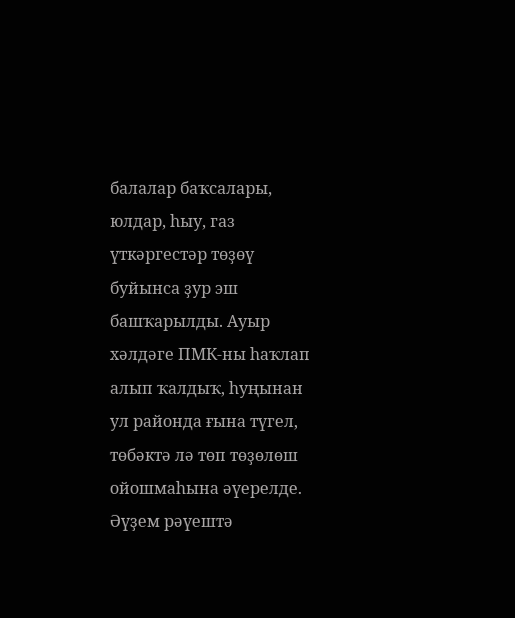балалар баҡсалары, юлдар, һыу, газ үткәргестәр төҙөү буйынса ҙур эш башҡарылды. Ауыр хәлдәге ПМК-ны һаҡлап алып ҡалдыҡ, һуңынан ул районда ғына түгел, төбәктә лә төп төҙөлөш ойошмаһына әүерелде. Әүҙем рәүештә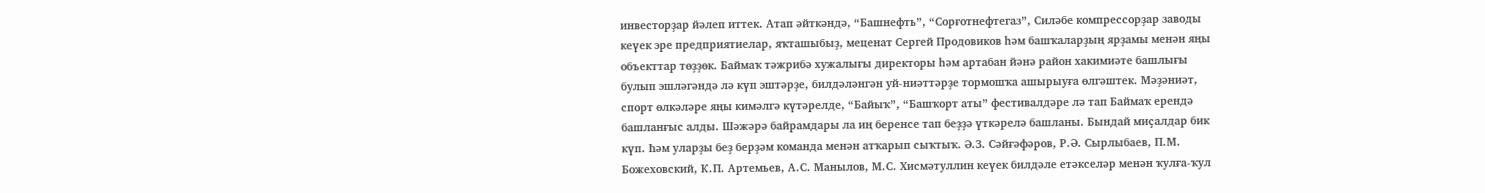инвесторҙар йәлеп иттек. Атап әйткәндә, “Башнефть”, “Сорғотнефтегаз”, Силәбе компрессорҙар заводы кеүек эре предприятиелар, яҡташыбыҙ, меценат Сергей Продовиков һәм башҡаларҙың ярҙамы менән яңы объекттар төҙҙөк. Баймаҡ тәжрибә хужалығы директоры һәм артабан йәнә район хакимиәте башлығы булып эшләгәндә лә күп эштәрҙе, билдәләнгән уй-ниәттәрҙе тормошҡа ашырыуға өлгәштек. Мәҙәниәт, спорт өлкәләре яңы кимәлгә күтәрелде, “Байыҡ”, “Башҡорт аты” фестивалдәре лә тап Баймаҡ ерендә башланғыс алды. Шәжәрә байрамдары ла иң беренсе тап беҙҙә үткәрелә башланы. Бындай миҫалдар бик күп. Һәм уларҙы беҙ берҙәм команда менән атҡарып сыҡтыҡ. Ә.З. Сәйғәфәров, Р.Ә. Сырлыбаев, П.М. Божеховский, К.П. Артемьев, А.С. Манылов, М.С. Хисмәтуллин кеүек билдәле етәкселәр менән ҡулға-ҡул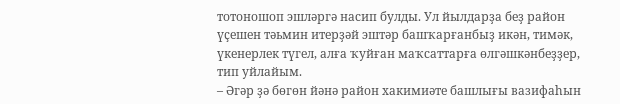тотоношоп эшләргә насип булды. Ул йылдарҙа беҙ район үҫешен тәьмин итерҙәй эштәр башҡарғанбыҙ икән, тимәк, үкенерлек түгел, алға ҡуйған маҡсаттарға өлгәшкәнбеҙҙер, тип уйлайым.
– Әгәр ҙә бөгөн йәнә район хакимиәте башлығы вазифаһын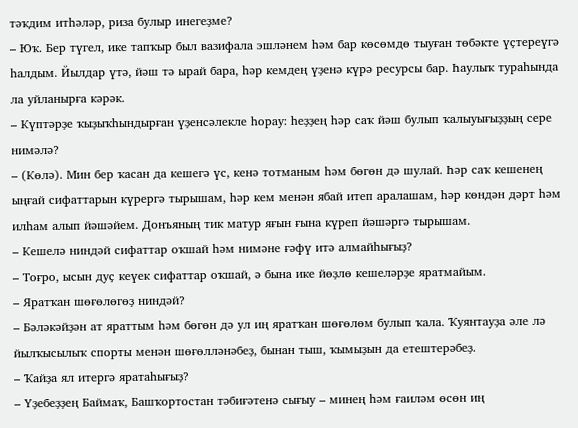тәҡдим итһәләр, риза булыр инегеҙме?
– Юҡ. Бер түгел, ике тапҡыр был вазифала эшләнем һәм бар көсөмдө тыуған төбәкте үҫтереүгә һалдым. Йылдар үтә, йәш тә ырай бара, һәр кемдең үҙенә күрә ресурсы бар. Һаулыҡ тураһында ла уйланырға кәрәк.
– Күптәрҙе ҡыҙыҡһындырған үҙенсәлекле һорау: һеҙҙең һәр саҡ йәш булып ҡалыуығыҙҙың сере нимәлә?
– (Көлә). Мин бер ҡасан да кешегә үс, кенә тотманым һәм бөгөн дә шулай. Һәр саҡ кешенең ыңғай сифаттарын күрергә тырышам, һәр кем менән ябай итеп аралашам, һәр көндән дәрт һәм илһам алып йәшәйем. Донъяның тик матур яғын ғына күреп йәшәргә тырышам.
– Кешелә ниндәй сифаттар оҡшай һәм нимәне ғәфү итә алмайһығыҙ?
– Тоғро, ысын дуҫ кеүек сифаттар оҡшай, ә бына ике йөҙлө кешеләрҙе яратмайым.
– Яратҡан шөғөлөгөҙ ниндәй?
– Бәләкәйҙән ат яраттым һәм бөгөн дә ул иң яратҡан шөғөлөм булып ҡала. Ҡуянтауҙа әле лә йылҡысылыҡ спорты менән шөғөлләнәбеҙ, бынан тыш, ҡымыҙын да етештерәбеҙ.
– Ҡайҙа ял итергә яратаһығыҙ?
– Үҙебеҙҙең Баймаҡ, Башҡортостан тәбиғәтенә сығыу – минең һәм ғаиләм өсөн иң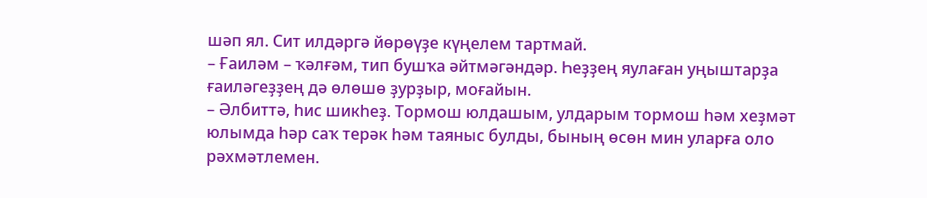шәп ял. Сит илдәргә йөрөүҙе күңелем тартмай.
– Ғаиләм – ҡәлғәм, тип бушҡа әйтмәгәндәр. Һеҙҙең яулаған уңыштарҙа ғаиләгеҙҙең дә өлөшө ҙурҙыр, моғайын.
– Әлбиттә, һис шикһеҙ. Тормош юлдашым, улдарым тормош һәм хеҙмәт юлымда һәр саҡ терәк һәм таяныс булды, бының өсөн мин уларға оло рәхмәтлемен.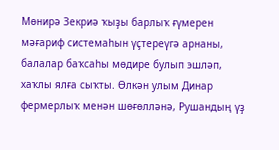Мөнирә Зекриә ҡыҙы барлыҡ ғүмерен мәғариф системаһын үҫтереүгә арнаны, балалар баҡсаһы мөдире булып эшләп, хаҡлы ялға сыҡты. Өлкән улым Динар фермерлыҡ менән шөғөлләнә, Рушандың үҙ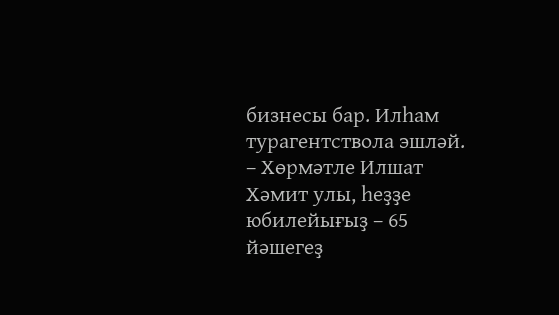бизнесы бар. Илһам турагентствола эшләй.
– Хөрмәтле Илшат Хәмит улы, һеҙҙе юбилейығыҙ – 65 йәшегеҙ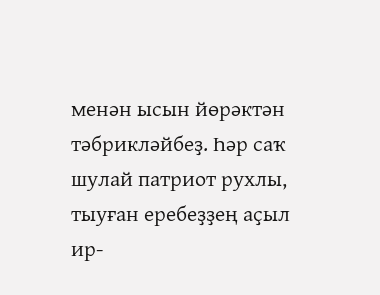менән ысын йөрәктән тәбрикләйбеҙ. Һәр саҡ шулай патриот рухлы, тыуған еребеҙҙең аҫыл ир-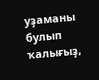уҙаманы булып ҡалығыҙ,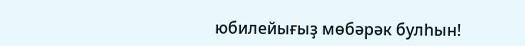юбилейығыҙ мөбәрәк булһын!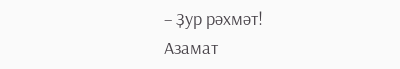– Ҙур рәхмәт!
Азамат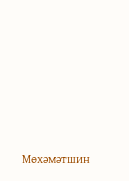Мөхәмәтшин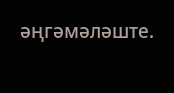әңгәмәләште.